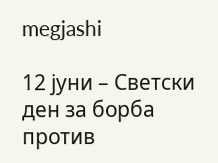megjashi

12 јуни – Светски ден за борба против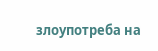злоупотреба на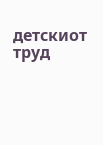детскиот труд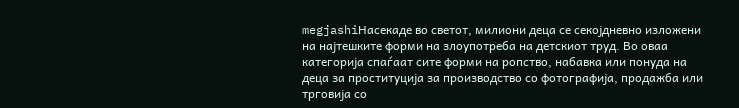megjashiНасекаде во светот, милиони деца се секојдневно изложени на најтешките форми на злоупотреба на детскиот труд. Во оваа категорија спаѓаат сите форми на ропство, набавка или понуда на деца за проституција за производство со фотографија, продажба или трговија со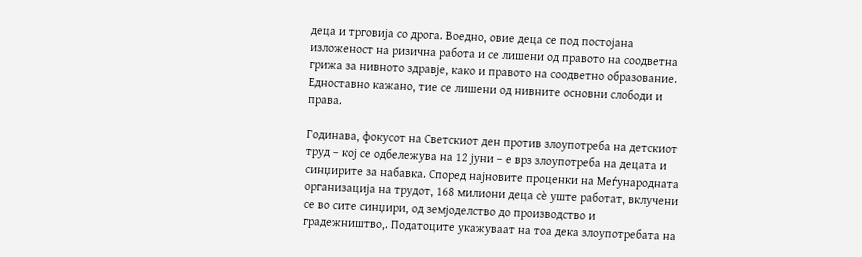деца и трговија со дрога. Воедно, овие деца се под постојана изложеност на ризична работа и се лишени од правото на соодветна грижа за нивното здравје, како и правото на соодветно образование. Едноставно кажано, тие се лишени од нивните основни слободи и права.

Годинава, фокусот на Светскиот ден против злоупотреба на детскиот труд – кој се одбележува на 12 јуни – е врз злоупотреба на децата и синџирите за набавка. Според најновите проценки на Меѓународната организација на трудот, 168 милиони деца сѐ уште работат, вклучени се во сите синџири, од земјоделство до производство и градежништво,. Податоците укажуваат на тоа дека злоупотребата на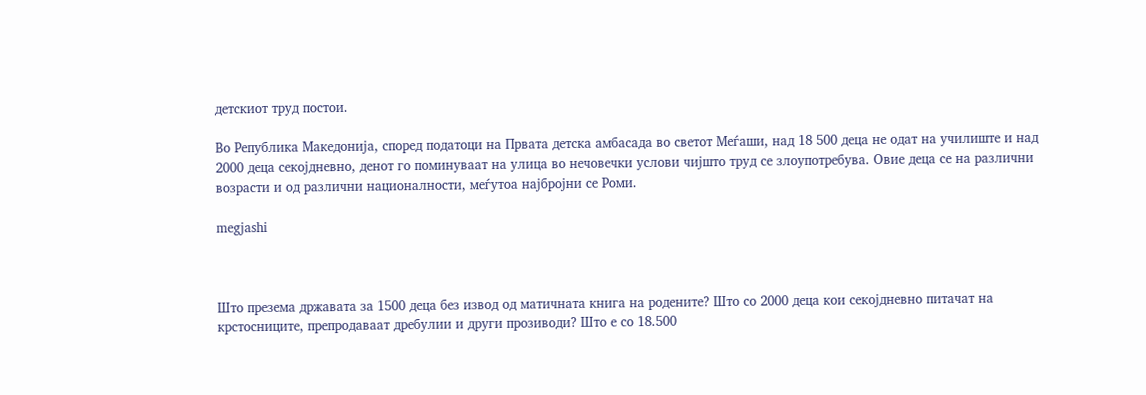детскиот труд постои.

Во Република Македонија, според податоци на Првата детска амбасада во светот Меѓаши, над 18 500 деца не одат на училиште и над 2000 деца секојдневно, денот го поминуваат на улица во нечовечки услови чијшто труд се злоупотребува. Овие деца се на различни возрасти и од различни националности, меѓутоа најбројни се Роми.

megjashi



Што презема државата за 1500 деца без извод од матичната книга на родените? Што со 2000 деца кои секојдневно питачат на крстосниците, препродаваат дребулии и други прозиводи? Што е со 18.500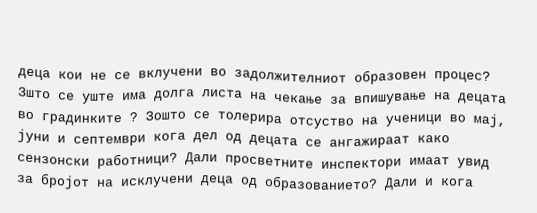деца кои не се вклучени во задолжителниот образовен процес? Зшто се уште има долга листа на чекање за впишување на децата во градинките ? Зошто се толерира отсуство на ученици во мај, јуни и септември кога дел од децата се ангажираат како сензонски работници? Дали просветните инспектори имаат увид за бројот на исклучени деца од образованието? Дали и кога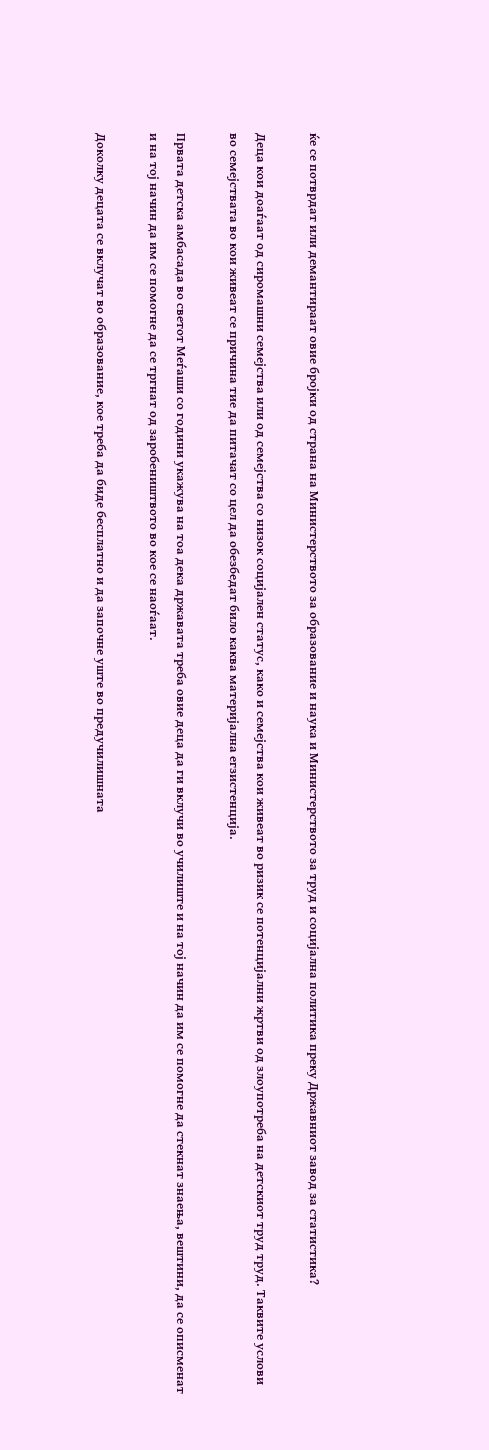ќе се потврдат или демантираат овие бројки од страна на Министерството за образование и наука и Министерството за труд и социјална политика преку Државниот завод за статистика?

Деца кои доаѓаат од сиромашни семејства или од семејства со низок социјален статус, како и семејства кои живеат во ризик се потенцијални жртви од злоупотреба на детскиот труд труд. Таквите услови во семејствата во кои живеат се причина тие да питачат со цел да обезбедат било каква материјална егзистенција.

Првата детска амбасада во светот Меѓаши со години укажува на тоа дека државата треба овие деца да ги вклучи во училиште и на тој начин да им се помогне да стекнат знаења, вештини, да се описменат и на тој начин да им се помогне да се тргнат од заробеништвото во кое се наоѓаат.

Доколку децата се вклучат во образование, кое треба да биде бесплатно и да започне уште во предучилишната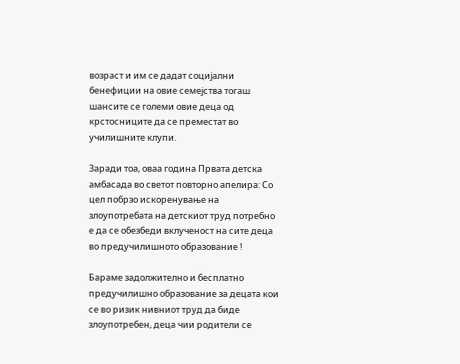возраст и им се дадат социјални бенефиции на овие семејства тогаш шансите се големи овие деца од крстосниците да се преместат во училишните клупи.

Заради тоа, оваа година Првата детска амбасада во светот повторно апелира: Со цел побрзо искоренување на злоупотребата на детскиот труд потребно е да се обезбеди вклученост на сите деца во предучилишното образование !

Бараме задолжително и бесплатно предучилишно образование за децата кои се во ризик нивниот труд да биде злоупотребен, деца чии родители се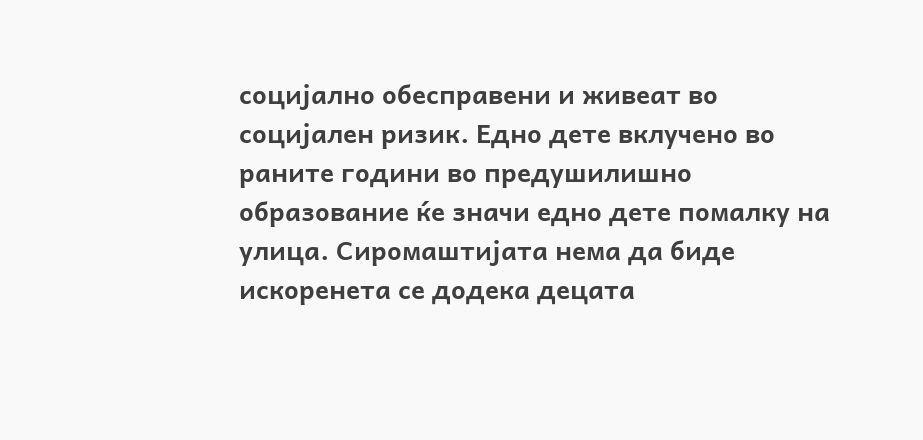социјално обесправени и живеат во социјален ризик. Едно дете вклучено во раните години во предушилишно образование ќе значи едно дете помалку на улица. Сиромаштијата нема да биде искоренета се додека децата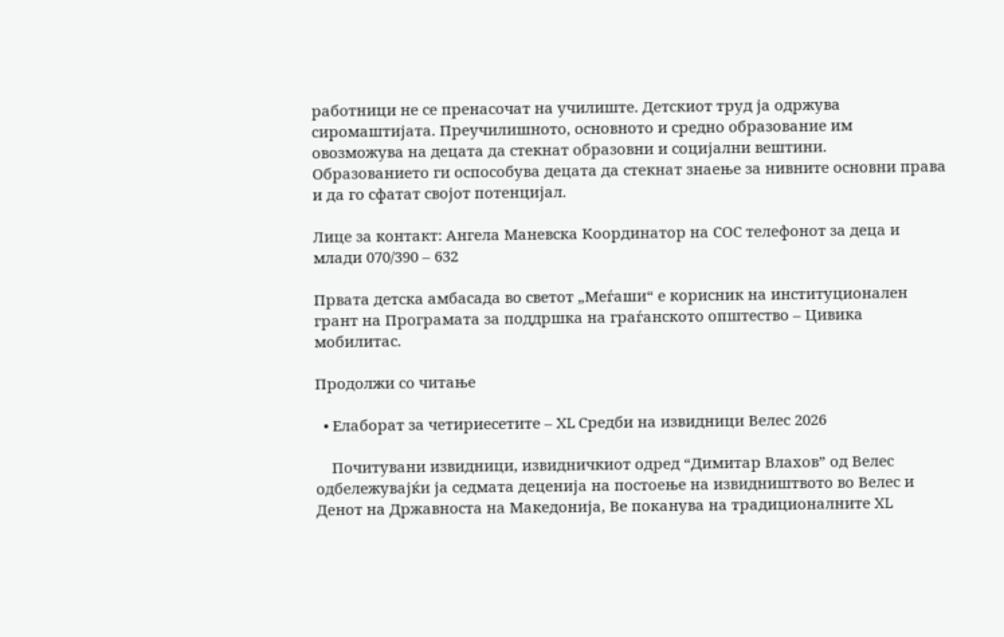работници не се пренасочат на училиште. Детскиот труд ја одржува сиромаштијата. Преучилишното, основното и средно образование им овозможува на децата да стекнат образовни и социјални вештини. Образованието ги оспособува децата да стекнат знаење за нивните основни права и да го сфатат својот потенцијал.

Лице за контакт: Ангела Маневска Координатор на СОС телефонот за деца и млади 070/390 – 632

Првата детска амбасада во светот „Меѓаши“ е корисник на институционален грант на Програмата за поддршка на граѓанското општество – Цивика мобилитас.

Продолжи со читање

  • Елаборат за четириесетите – XL Средби на извидници Велес 2026

    Почитувани извидници, извидничкиот одред “Димитар Влахов” од Велес одбележувајќи ја седмата деценија на постоење на извидништвото во Велес и Денот на Државноста на Македонија, Ве поканува на традиционалните XL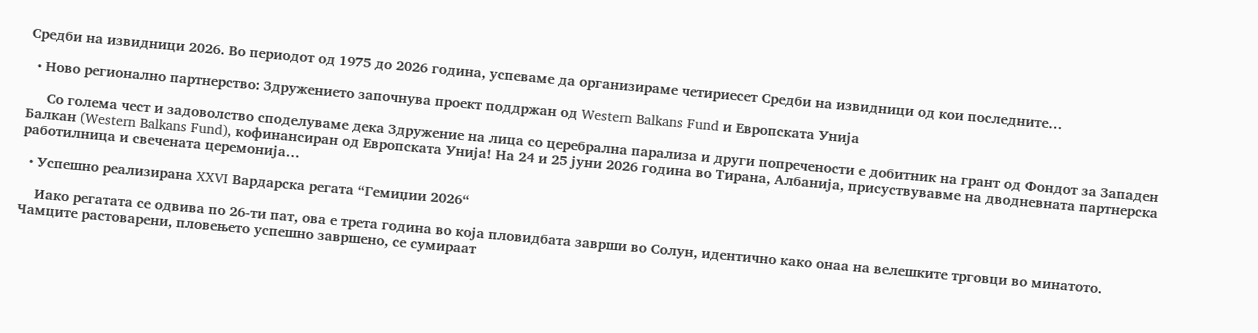Средби на извидници 2026. Во периодот од 1975 до 2026 година, успевaме да организираме четириесет Средби на извидници од кои последните…

  • Ново регионално партнерство: Здружението започнува проект поддржан од Western Balkans Fund и Европската Унија

     Со голема чест и задоволство споделуваме дека Здружение на лица со церебрална парализа и други попречености е добитник на грант од Фондот за Западен Балкан (Western Balkans Fund), кофинансиран од Европската Унија! На 24 и 25 јуни 2026 година во Тирана, Албанија, присуствувавме на дводневната партнерска работилница и свечената церемонија…

  • Успешно реализирана XXVI Вардарска регата “Гемиџии 2026“

    Иако регатата се одвива по 26-ти пат, ова е трета година во која пловидбата заврши во Солун, идентично како онаа на велешките трговци во минатото. Чамците растоварени, пловењето успешно завршено, се сумираат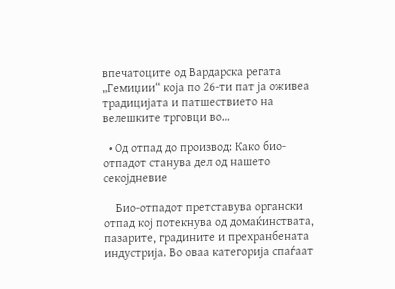впечатоците од Вардарска регата „Гемиџии“ која по 26-ти пат ја оживеа традицијата и патшествието на велешките трговци во…

  • Од отпад до производ: Како био-отпадот станува дел од нашето секојдневие

    Био-отпадот претставува органски отпад кој потекнува од домаќинствата, пазарите, градините и прехранбената индустрија. Во оваа категорија спаѓаат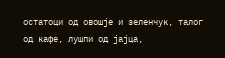остатоци од овошје и зеленчук, талог од кафе, лушпи од јајца,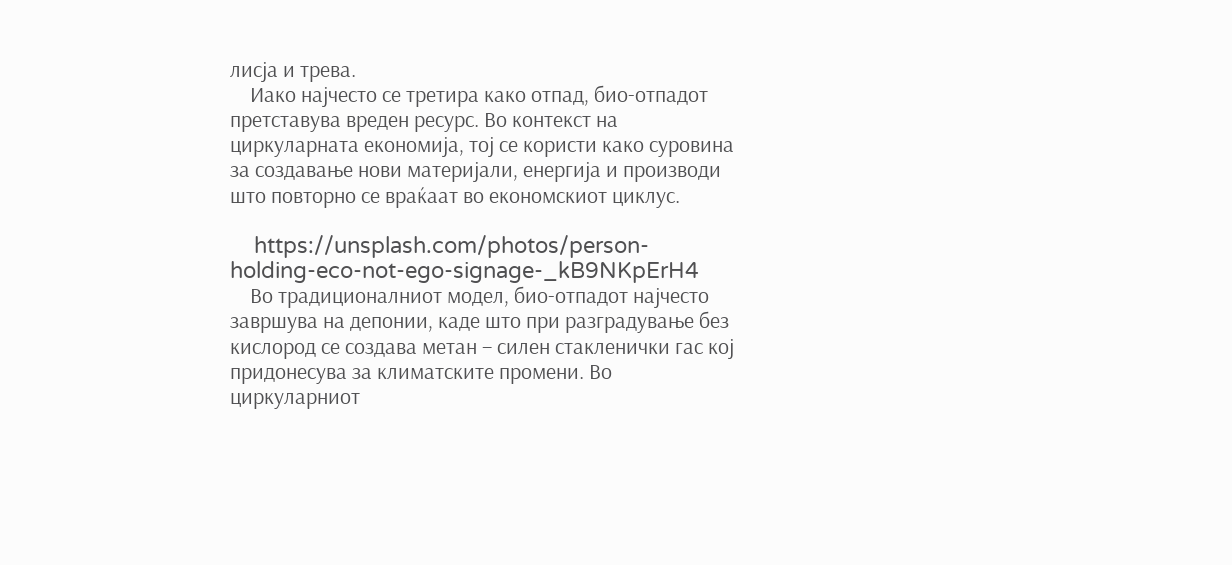лисја и трева.
    Иако најчесто се третира како отпад, био-отпадот претставува вреден ресурс. Во контекст на циркуларната економија, тој се користи како суровина за создавање нови материјали, енергија и производи што повторно се враќаат во економскиот циклус.

    https://unsplash.com/photos/person-holding-eco-not-ego-signage-_kB9NKpErH4
    Во традиционалниот модел, био-отпадот најчесто завршува на депонии, каде што при разградување без кислород се создава метан – силен стакленички гас кој придонесува за климатските промени. Во циркуларниот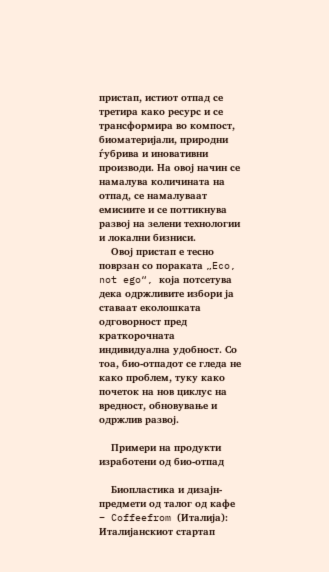пристап, истиот отпад се третира како ресурс и се трансформира во компост, биоматеријали, природни ѓубрива и иновативни производи. На овој начин се намалува количината на отпад, се намалуваат емисиите и се поттикнува развој на зелени технологии и локални бизниси.
    Овој пристап е тесно поврзан со пораката „Eco, not ego“, која потсетува дека одржливите избори ја ставаат еколошката одговорност пред краткорочната индивидуална удобност. Со тоа, био-отпадот се гледа не како проблем, туку како почеток на нов циклус на вредност, обновување и одржлив развој.

    Примери на продукти изработени од био-отпад

    Биопластика и дизајн-предмети од талог од кафе – Coffeefrom (Италија): Италијанскиот стартап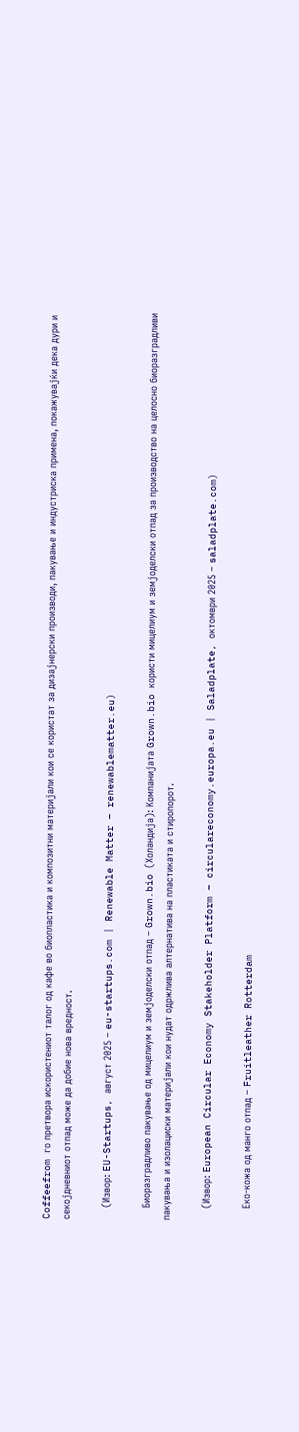Coffeefrom го претвора искористениот талог од кафе во биопластика и композитни материјали кои се користат за дизајнерски производи, пакување и индустриска примена, покажувајќи дека дури и секојдневниот отпад може да добие нова вредност.

    (Извор: EU-Startups, август 2025 – eu-startups.com | Renewable Matter – renewablematter.eu)

    Биоразградливо пакување од мицелиум и земјоделски отпад – Grown.bio (Холандија): Компанијата Grown.bio користи мицелиум и земјоделски отпад за производство на целосно биоразградливи пакувања и изолациски материјали кои нудат одржлива алтернатива на пластиката и стиропорот.

    (Извор: European Circular Economy Stakeholder Platform – circulareconomy.europa.eu | Saladplate, октомври 2025 – saladplate.com)

    Еко-кожа од манго отпад – Fruitleather Rotterdam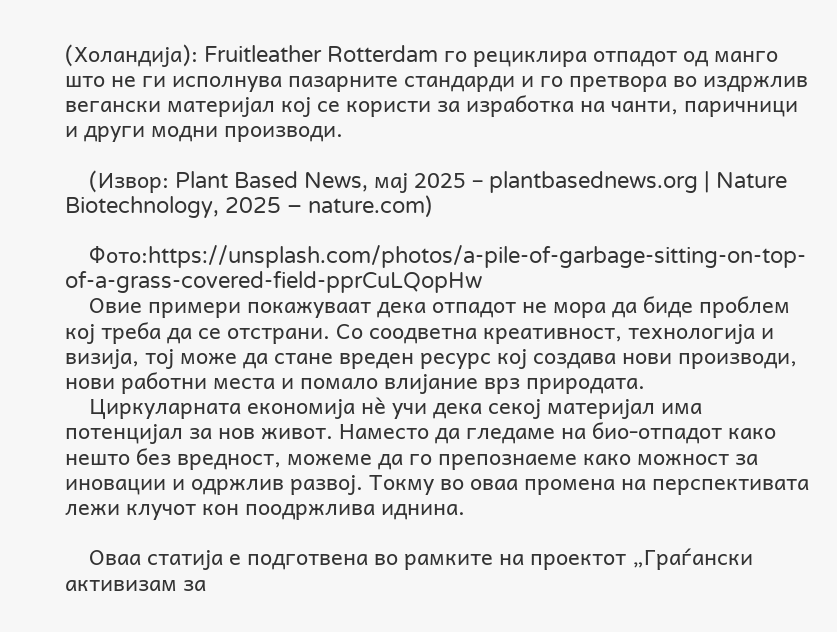(Холандија): Fruitleather Rotterdam го рециклира отпадот од манго што не ги исполнува пазарните стандарди и го претвора во издржлив вегански материјал кој се користи за изработка на чанти, паричници и други модни производи.

    (Извор: Plant Based News, мај 2025 – plantbasednews.org | Nature Biotechnology, 2025 – nature.com)

    Фото:https://unsplash.com/photos/a-pile-of-garbage-sitting-on-top-of-a-grass-covered-field-pprCuLQopHw
    Овие примери покажуваат дека отпадот не мора да биде проблем кој треба да се отстрани. Со соодветна креативност, технологија и визија, тој може да стане вреден ресурс кој создава нови производи, нови работни места и помало влијание врз природата.
    Циркуларната економија нè учи дека секој материјал има потенцијал за нов живот. Наместо да гледаме на био-отпадот како нешто без вредност, можеме да го препознаеме како можност за иновации и одржлив развој. Токму во оваа промена на перспективата лежи клучот кон поодржлива иднина.

    Оваа статија е подготвена во рамките на проектот „Граѓански активизам за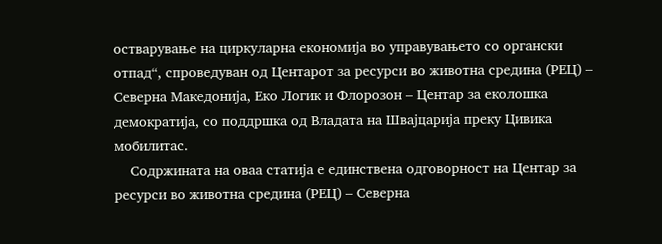остварување на циркуларна економија во управувањето со органски отпад“, спроведуван од Центарот за ресурси во животна средина (РЕЦ) – Северна Македонија, Еко Логик и Флорозон – Центар за еколошка демократија, со поддршка од Владата на Швајцарија преку Цивика мобилитас.
    Содржината на оваа статија е единствена одговорност на Центар за ресурси во животна средина (РЕЦ) – Северна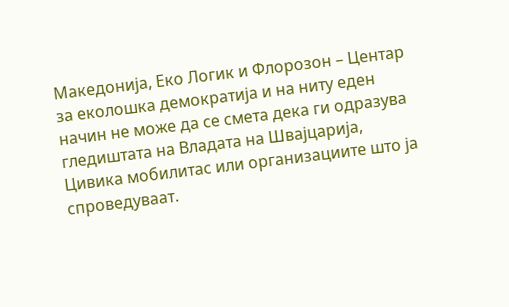Македонија, Еко Логик и Флорозон – Центар за еколошка демократија и на ниту еден начин не може да се смета дека ги одразува гледиштата на Владата на Швајцарија, Цивика мобилитас или организациите што ја спроведуваат.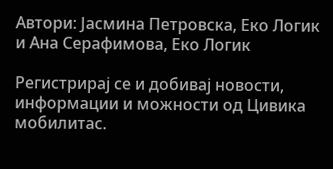Автори: Јасмина Петровска, Еко Логик и Ана Серафимова, Еко Логик

Регистрирај се и добивај новости, информации и можности од Цивика мобилитас.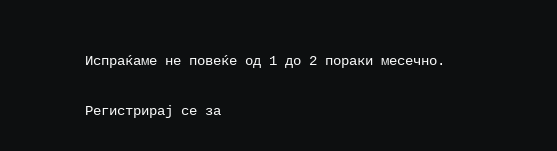Испраќаме не повеќе од 1 до 2 пораки месечно.

Регистрирај се за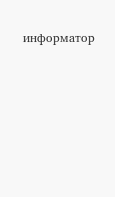информатор